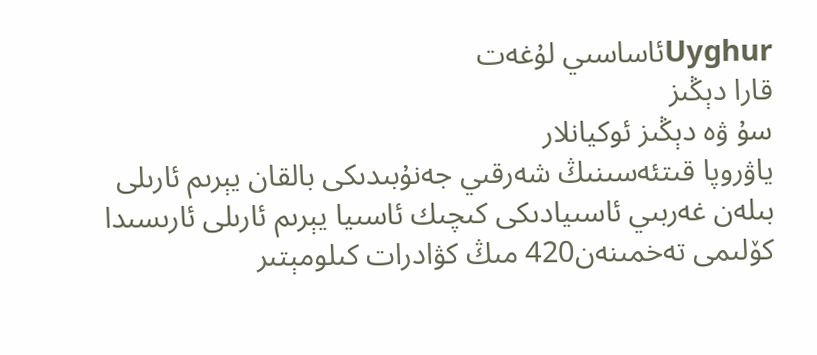Uyghurئاساسىي لۇغەت
قارا دېڭىز
سۇ ۋە دېڭىز ئوكيانلار
ياۋروپا قىتئەسىنىڭ شەرقىي جەنۇبىدىكى بالقان يېرىم ئارىلى بىلەن غەربىي ئاسىيادىكى كىچىك ئاسىيا يېرىم ئارىلى ئارىسىدا كۆلىمى تەخمىنەن420 مىڭ كۋادرات كىلومېتىر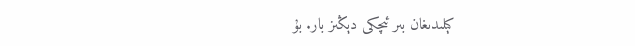كېلىدىغان بىر ئىچكى دېڭىز بار. بۇ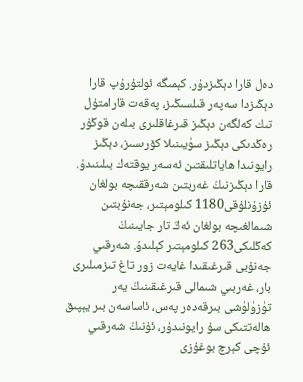دەل قارا دېڭىزدۇر. كېمىگە ئولتۇرۇپ قارا دېڭىزدا سەپەر قىلسىڭىز، پەقەت قارامتۇل تىك كەلگەن دېڭىز قىرغاقلىرى بىلەن قوڭۇر رەڭدىكى دېڭىز سۈيىنىلا كۆرىسىز، دېڭىز رايونىدا ھاياتلىقتىن ئەسەر يوقتەك بىلىنىدۇ.
قارا دېڭىزنىڭ غەربتىن شەرققىچە بولغان ئۇزۇنلۇقى1180 كىلومېتىر، جەنۇبتىن شىمالغىچە بولغان ئەڭ تار جايىنىڭ كەڭلىكى263 كىلومېتىر كېلىدۇ. شەرقىي جەنۇبى قىرغىقىدا غايەت زور تاغ تىزمىلىرى بار، غەربىي شىمالى قىرغىقىنىڭ يەر تۈزۈلۈشى بىرقەدەر پەس، ئاساسەن بىر يېپىق ھالەتتىكى سۇ رايونىدۇر، ئۇنىڭ شەرقىي ئۇچى كېرچ بوغۇزى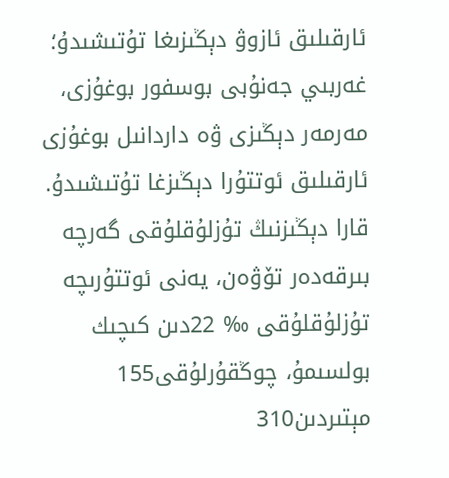ئارقىلىق ئازوۋ دېڭىزىغا تۇتىشىدۇ؛ غەربىي جەنۇبى بوسفور بوغۇزى، مەرمەر دېڭىزى ۋە داردانىل بوغۇزى ئارقىلىق ئوتتۇرا دېڭىزغا تۇتىشىدۇ.
قارا دېڭىزنىڭ تۇزلۇقلۇقى گەرچە بىرقەدەر تۆۋەن، يەنى ئوتتۇرىچە تۇزلۇقلۇقى ‰ 22دىن كىچىك بولسىمۇ، چوڭقۇرلۇقى155 مېتىردىن310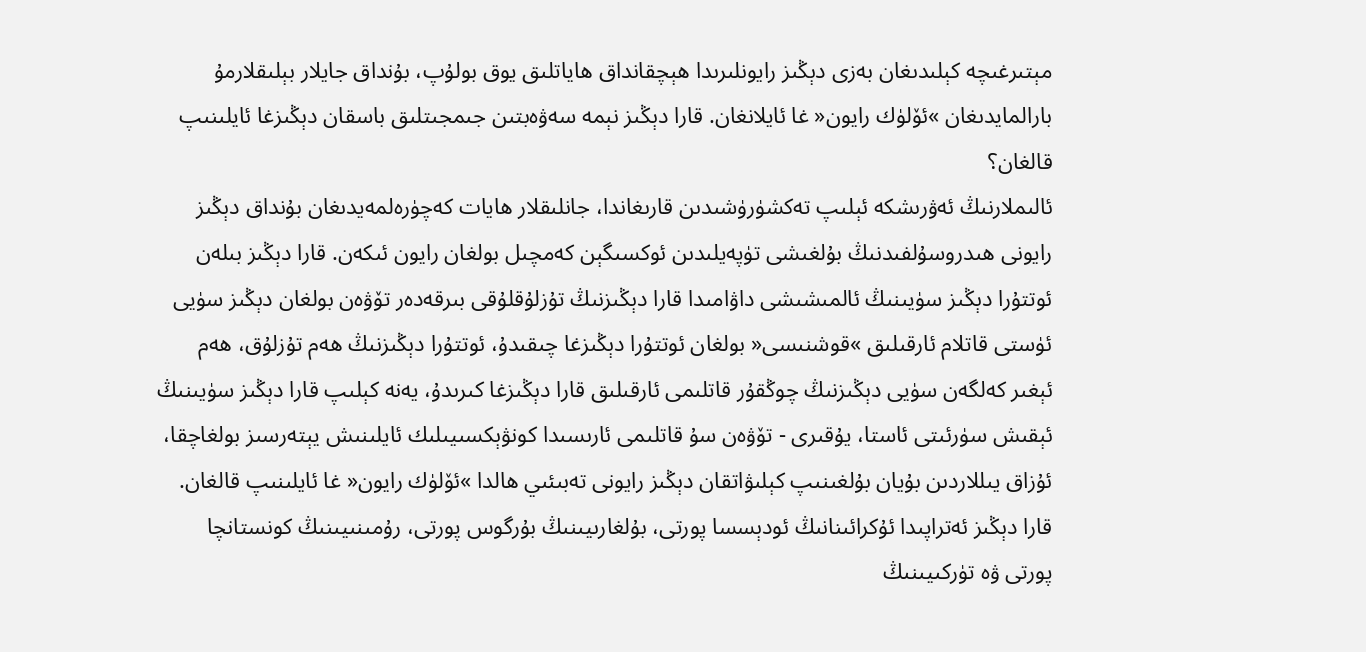مېتىرغىچە كېلىدىغان بەزى دېڭىز رايونلىرىدا ھېچقانداق ھاياتلىق يوق بولۇپ، بۇنداق جايلار بېلىقلارمۇ بارالمايدىغان »ئۆلۈك رايون« غا ئايلانغان. قارا دېڭىز نېمە سەۋەبتىن جىمجىتلىق باسقان دېڭىزغا ئايلىنىپ قالغان؟
ئالىملارنىڭ ئەۋرىشكە ئېلىپ تەكشۈرۈشىدىن قارىغاندا، جانلىقلار ھايات كەچۈرەلمەيدىغان بۇنداق دېڭىز رايونى ھىدروسۇلفىدنىڭ بۇلغىشى تۈپەيلىدىن ئوكسىگېن كەمچىل بولغان رايون ئىكەن. قارا دېڭىز بىلەن ئوتتۇرا دېڭىز سۈيىنىڭ ئالمىشىشى داۋامىدا قارا دېڭىزنىڭ تۇزلۇقلۇقى بىرقەدەر تۆۋەن بولغان دېڭىز سۈيى ئۈستى قاتلام ئارقىلىق »قوشنىسى« بولغان ئوتتۇرا دېڭىزغا چىقىدۇ، ئوتتۇرا دېڭىزنىڭ ھەم تۇزلۇق، ھەم ئېغىر كەلگەن سۈيى دېڭىزنىڭ چوڭقۇر قاتلىمى ئارقىلىق قارا دېڭىزغا كىرىدۇ، يەنە كېلىپ قارا دېڭىز سۈيىنىڭ ئېقىش سۈرئىتى ئاستا، يۇقىرى - تۆۋەن سۇ قاتلىمى ئارىسىدا كونۋېكسىيىلىك ئايلىنىش يېتەرسىز بولغاچقا، ئۇزاق يىللاردىن بۇيان بۇلغىنىپ كېلىۋاتقان دېڭىز رايونى تەبىئىي ھالدا »ئۆلۈك رايون« غا ئايلىنىپ قالغان.
قارا دېڭىز ئەتراپىدا ئۇكرائىنانىڭ ئودېسسا پورتى، بۇلغارىيىنىڭ بۇرگوس پورتى، رۇمىنىيىنىڭ كونستانچا پورتى ۋە تۈركىيىنىڭ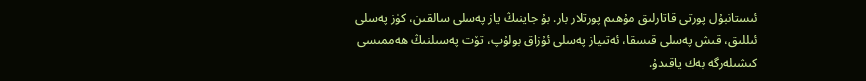ئىستانبۇل پورتى قاتارلىق مۇھىم پورتلار بار. بۇ جاينىڭ ياز پەسلى سالقىن، كۈز پەسلى ئىللىق، قىش پەسلى قىسقا، ئەتىياز پەسلى ئۇزاق بولۇپ، تۆت پەسىلنىڭ ھەممىسى كىشىلەرگە بەك ياقىدۇ.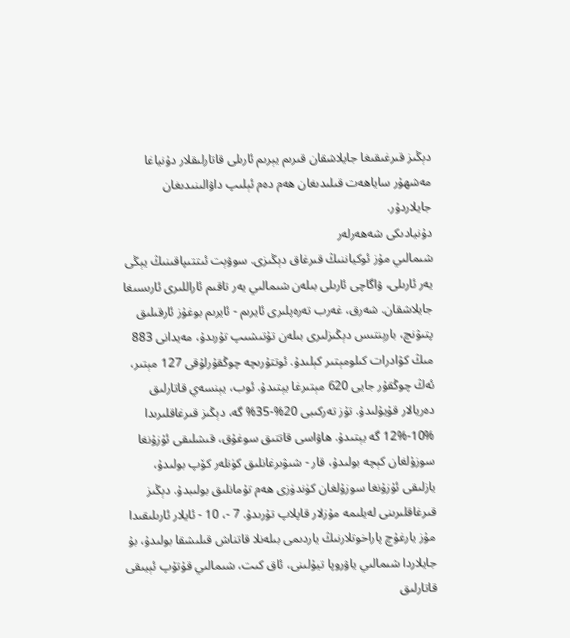دېڭىز قىرغىقىغا جايلاشقان قىرىم يېرىم ئارىلى قاتارلىقلار دۇنياغا مەشھۇر ساياھەت قىلىدىغان ھەم دەم ئېلىپ داۋالىنىدىغان جايلاردۇر.
دۇنيادىكى شەھەرلەر
شىمالىي مۇز ئوكياننىڭ قىرغاق دېڭىزى. سوۋېت ئىتتىپاقىنىڭ يېڭى يەر ئارىلى، ۋاگاچى ئارىلى بىلەن شىمالىي يەر تاقىم ئاراللىرى ئارىسىغا جايلاشقان. شەرق، غەرب تەرەپلىرى ئايرىم - ئايرىم بوغۇز ئارقىلىق پتىۋنچ، بارېنتىس دېڭىزلىرى بىلەن تۇتىشىپ تۇرىدۇ، مەيدانى 883 مىڭ كۋادرات كىلومېتىر كېلىدۇ. ئوتتۇرىچە چوڭقۇرلۇقى 127 مېتىر، ئەڭ چوڭقۇر جايى 620 مېتىرغا يېتىدۇ. ئوب، يېنسەي قاتارلىق دەريالار قۇيۇلىدۇ. تۇز تەركىبى 20%-35% گە، دېڭىز قىرغاقلىرىدا %10-%12 گە يېتىدۇ. ھاۋاسى قاتتىق سوغۇق، قىشلىقى ئۇزۇنغا سوزۇلغان كېچە بولىدۇ، قار - شىۋىرغانلىق كۈنلەر كۆپ بولىدۇ، يازلىقى ئۇزۇنغا سوزۇلغان كۈندۈزى ھەم تۇمانلىق بولىبدۇ. دېڭىز قىرغاقلىرىنى لەيلىمە مۇزلار قاپلاپ تۇرىدۇ. 7 -، 10 - ئايلار ئارىلىقىدا مۇز يارغۇچ پاراخوتلارنىڭ ياردىمى بىلەنلا قاتناش قىلىشقا بولىدۇ، بۇ جايلاردا شىمالىي ياۋروپا تيۇلىنى، ئاق كىت، شىمالىي قۇتۇپ ئېيىقى قاتارلىق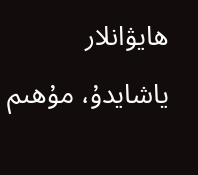ھايۋانلار ياشايدۇ، مۇھىم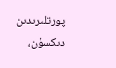پورتلىرىدىن دىكسۇن،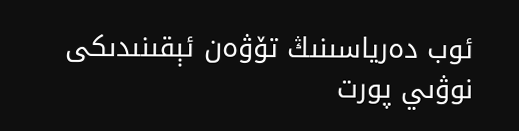ئوب دەرياسىنىڭ تۆۋەن ئېقىنىدىكى نوۋىي پورت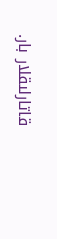قاتارلىقلار بار.